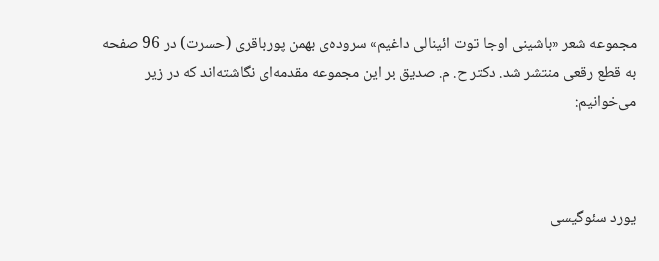مجموعه شعر «باشینی اوجا توت ائینالی داغیم» سروده‌ی بهمن پورباقری (حسرت) در 96 صفحه به قطع رقعی منتشر شد. دکتر ح. م. صدیق بر این مجموعه مقدمه‌ای نگاشته‌اند که در زیر می‌خوانیم:



یورد سئوگیسی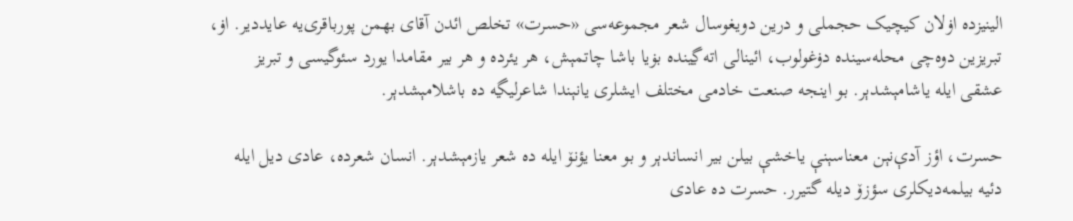الینیزده اۏلان کیچیک حجملی و درین دویغوسال شعر مجموعه‌سی «حسرت» تخلص ائدن آقای بهمن پورباقری‌یه عایددیر. اۏ، تبریزین دوه‌چی محله‌سینده دۏغولوب، ائینالی اته‌ڲینده بۏیا باشا چاتمېش، هر یئرده و هر بیر مقامدا یورد سئوگیسی و تبریز عشقی ایله یاشامېشدېر. بو اینجه صنعت خادمی مختلف ایشلری یانېندا شاعرلیڲه ده باشلامېشدېر.

حسرت، اؤز آدې‌نېن معناسېنې یاخشې بیلن بیر انساندېر و بو معنا یؤنۆ ایله ده شعر یازمېشدېر. انسان شعرده، عادی دیل ایله دئیه بیلمه‌دیکلری سؤزۆ دیله گتیرر. حسرت ده عادی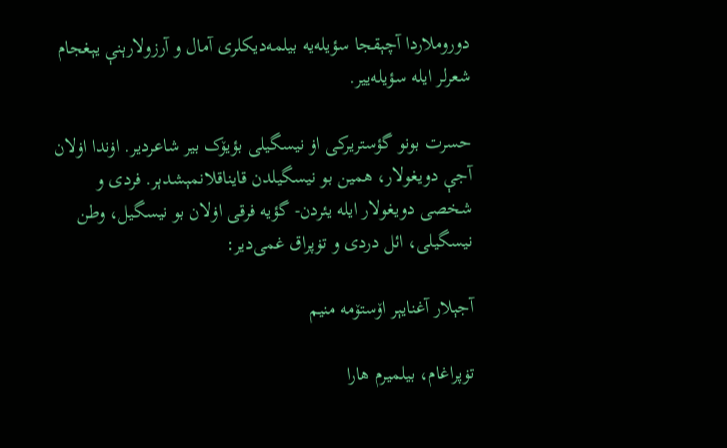دوروملاردا آچېقجا سؤیله‌یه بیلمه‌دیکلری آمال و آرزولارېنې یېغجام شعرلر ایله سؤیله‌ییر.

حسرت بونو گؤستریرکی اۏ نیسگیلی بؤیۆک بیر شاعردیر. اۏندا اۏلان آجې دویغولار، همین بو نیسگیلدن قایناقلانمېشدېر. فردی و شخصی دویغولار ایله یئردن- گؤیه فرقی اۏلان بو نیسگیل، وطن نیسگیلی، ائل دردی و تۏپراق غمی‌دیر:

آجېلار آغنایېر اۆستۆمه منیم

تۏپراغام، بیلمیرم هارا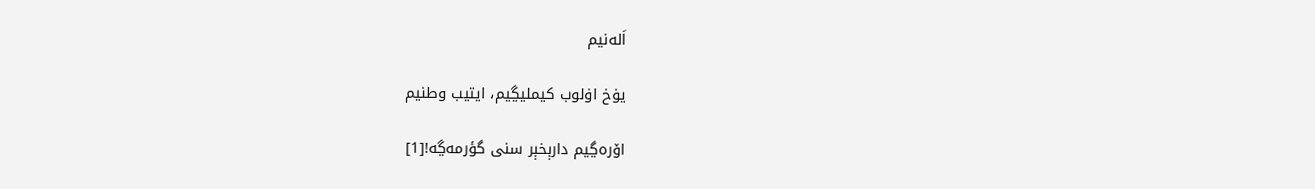اَله‌نیم

یۏخ اۏلوب کیملیڲیم، ایتیب وطنیم

اۆره‌ڲیم دارېخېر سنی گؤرمه‌ڲه![1]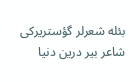بئله شعرلر گؤستریرکی شاعر بیر درین دنیا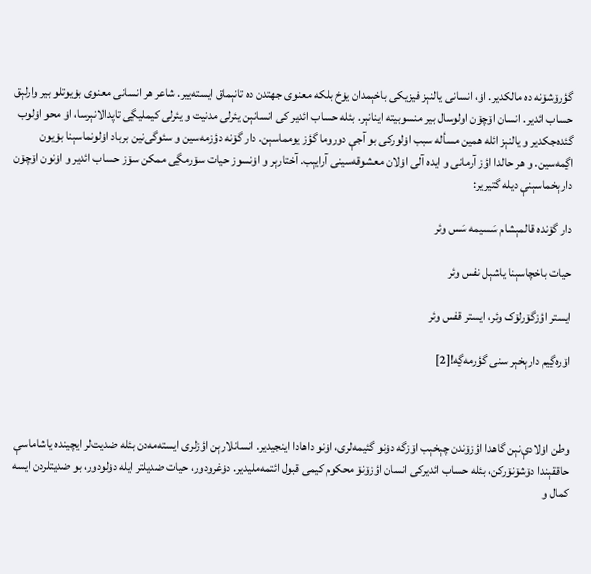گؤرۆشۆنه ده مالکدیر. اۏ، انسانی یالنېز فیزیکی باخېمدان یۏخ بلکه معنوی جهتدن ده تانېماق ایسته‌ییر. شاعر هر انسانی معنوی بۏیوتلو بیر وارلېق حساب ائدیر. انسان اۆچۆن اولوسال بیر منسوبیته اینانېر. بئله حساب ائدیر کی انسانېن یئرلی مدنیت و یئرلی کیملیڲی تاپدالانېرسا، اۏ محو اۏلوب گئده‌جکدیر و یالنېز ائله همین مسأله سبب اۏلورکی بو آجې دوروما گؤز یومماسېن. دار گۆنه دؤزمه‌سین و سئوگی‌نین برباد اۏلونماسېنا بۏیون اڲمه‌سین. و هر حالدا اؤز آرمانی و ایده آلی اۏلان معشوقه‌سینی آرایېب. آختارېر و اۏنسوز حیات سۆرمڲی ممکن سۆز حساب ائدیر و اۏنون اۆچۆن دارېخماسېنې دیله گتیریر:

دار گۆنده قالمېشام سَسیمه سَس وئر

حیات باخچاسېنا یاشېل نفس وئر

ایستر اؤزگۆرلۆک وئر، ایستر قفس وئر

اۆره‌ڲیم دارېخېر سنی گؤرمه‌ڲه![2]



وطن اۏلادې‌نېن گاهدا اؤزۆندن چېخېب اۆزگه دۏنو گئیمه‌لری، اۏنو داهادا اینجیدیر. انسانلارېن اؤزلری ایسته‌مه‌دن بئله ضدیت‌لر ایچینده یاشاماسې حاققېندا دۆشۆنۆرکن، بئله حساب ائدیرکی انسان اؤزۆنۆ محکوم کیمی قبول ائتمه‌ملیدیر. دۏغرودور، حیات ضدیلتر ایله دۏلودور، بو ضدیتلردن ایسه کمال و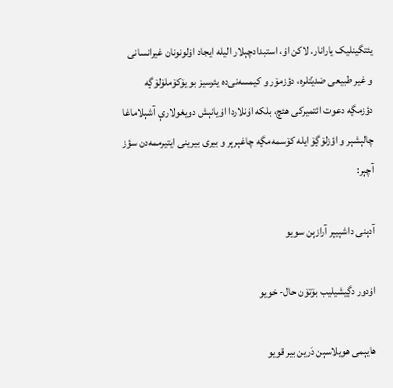یئتگینلیک یارانار. لاکن اۏ، استبدادچېلار الیله ایجاد اۏلونونان غیرانسانی و غیر طبیعی ضدیّتلره، دؤزمۆر و کیمسه‌نی‌ده یئرسیز بو یۆکۆملۆلۆڲه دؤزمڲه دعوت ائتمیرکی هئچ، بلکه اۏنلاردا اۏیانېش دویغولارې آشېلاماغا چالېشېر و اؤزلۆڲۆ ایله کۆسمه‌مڲه چاغېرېر و بیری بیرینی ایتیرممه‌دن سؤز آچېر:

آدېنی داشېیېر آرازېن سویو

اۏدور دڲیشیلیب بۆتۆن حال- خویو

هایېمی هویلاسېن دَرین بیر قویو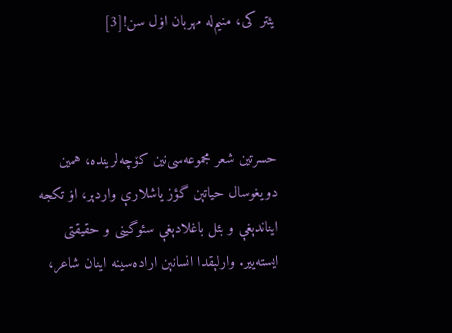یئتر کی، منیم‌له مهربان اۏل سن![3]



حسرتین شعر مجموعه‌سی‌نین کۆچه‌لرینده، همین دویغوسال حیاتېن گؤز یاشلارې واردېر، اۏ تکجه ایناندېغې و بئل باغلادېغې سئوگینی و حقیقتی ایسته‌ییر. وارلېقدا انسانېن اراده‌سینه اینان شاعر،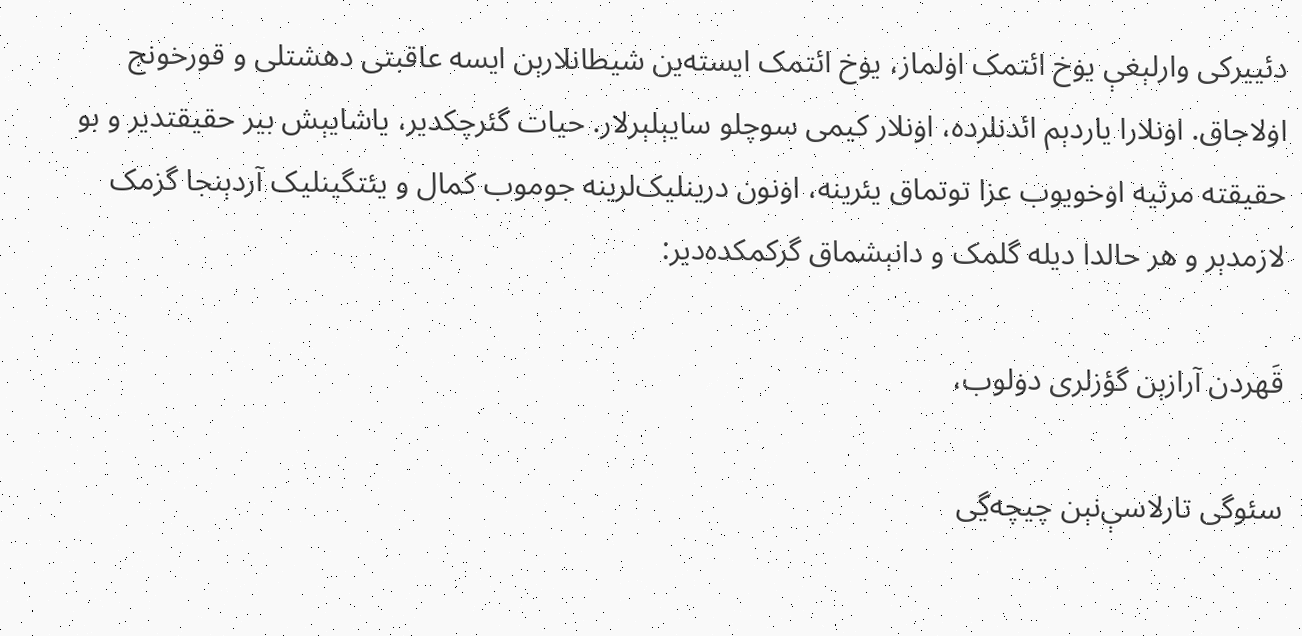دئییرکی وارلېغې یۏخ ائتمک اۏلماز، یۏخ ائتمک ایسته‌ین شیطانلارېن ایسه عاقبتی دهشتلی و قورخونج اۏلاجاق. اۏنلارا یاردېم ائدنلرده، اۏنلار کیمی سوچلو سایېلېرلار. حیات گئرچکدیر، یاشایېش بیر حقیقتدیر و بو حقیقته مرثیه اۏخویوب عزا توتماق یئرینه، اۏنون درینلیک‌لرینه جوموب کمال و یئتگینلیک آردېنجا گزمک لازمدېر و هر حالدا دیله گلمک و دانېشماق گرکمکده‌دیر:

قَهرد‌ن آرازېن گؤزلری دۏلوب،

سئوگی تارلاسې‌نېن چیچه‌ڲی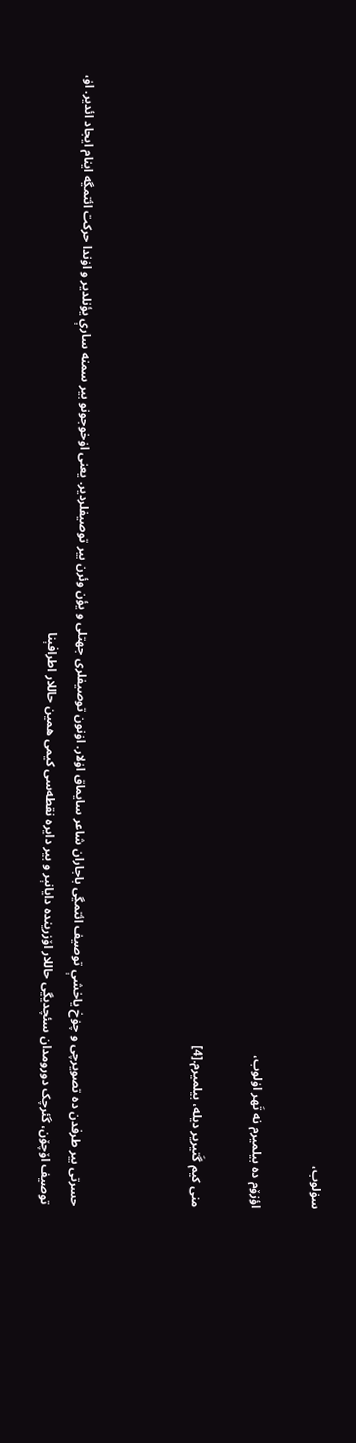سۏلوب،

اؤزۆم ‌ده بیلمیرم نه تَهر اۏلوب،

منی کیم گَتیریر دیله، بیلمیر‌م.[4]



حسرتی بیر طرفدن ده تصویرچی و چۏخ یاخشې توصیف ائتمڲی باجاران شاعر سایماق اۏلار. اۏنون توصیفلری جهتلی و یؤن وئرن بیر توصیفلردیر. یعنی اۏخوجونو بیر سمنه سارې یؤنلدیر و اۏندا حرکت ائتمڲه اینام ایجاد ائدیر. اۏ، توصیف اۆچۆن، گئرچک دورومدان سئچدیڲی حاللار اۆزرینده دایانېر و بیر دایره نقطه‌سی کیمی همین حاللار اطرافېنا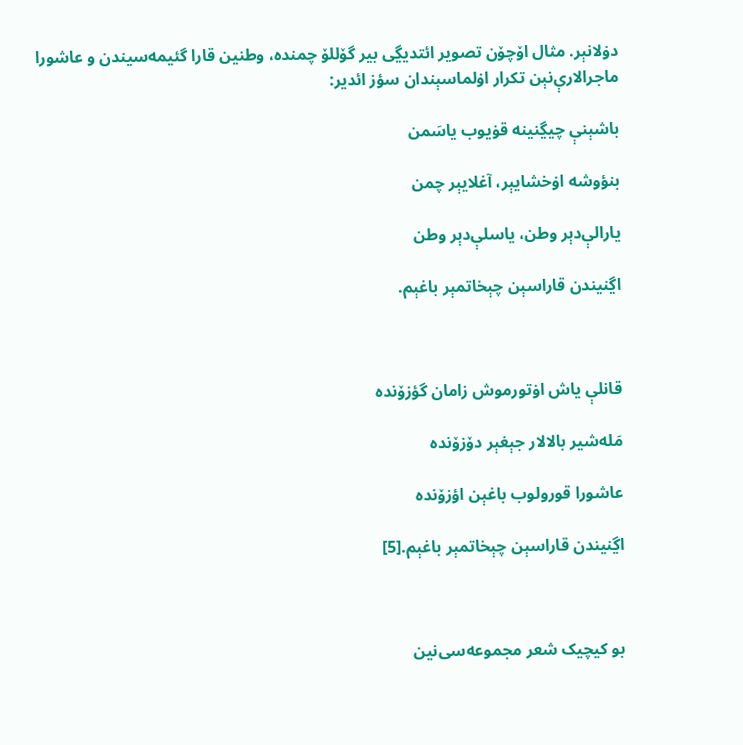دۏلانېر. مثال اۆچۆن تصویر ائتدیڲی بیر گۆللۆ چمنده، وطنین قارا گئیمه‌سیندن و عاشورا ماجرالارې‌نېن تکرار اۏلماسېندان سؤز ائدیر:

باشېنې چیڲنینه قۏیوب یاسَمن

بنؤوشه اۏخشایېر، آغلایېر چمن

یارالې‌دېر وطن، یاسلې‌دېر وطن

اڲنیندن قاراسېن چېخاتمېر باغېم.



قانلې یاش اۏتورموش زامان گؤزۆنده

مَله‌شیر بالالار جېغېر دۆزۆنده

عاشورا قورولوب باغېن اؤزۆنده

اڲنیندن قاراسېن چېخاتمېر باغېم.[5]



بو کیچیک شعر مجموعه‌سی‌نین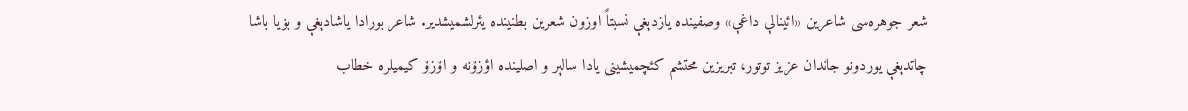شعر جوهره‌سی شاعرین «ائینالې داغې» وصفینده یازدېغې نسبتاً اوزون شعرین بطنینده یئرلشمیشدیر. شاعر بورادا یاشادېغې و بۏیا باشا چاتدېغې یوردونو جاندان عزیز توتور، تبریزین محتشم کئچمیشینی یادا سالېر و اصلینده اؤزۆنه و اۆزۆ کیمیلره خطاب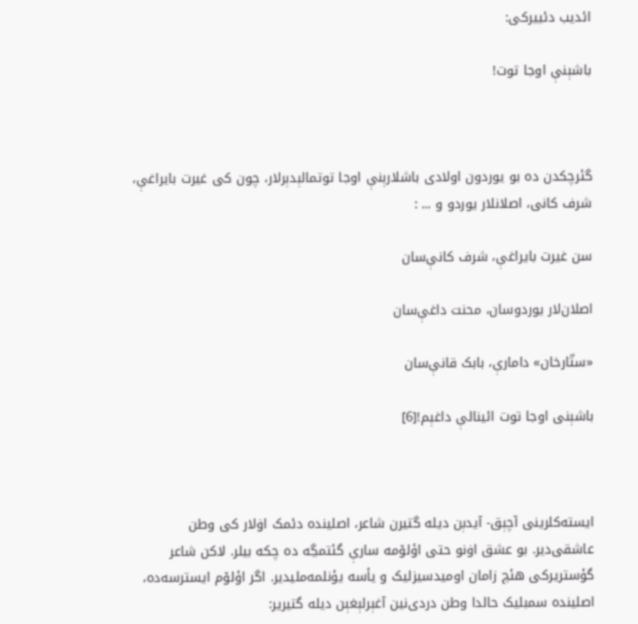ائدیب دئییرکی:

باشېنې اوجا توت!



گئرچکدن ده بو یوردون اولادی باشلارېنې اوجا توتمالېدېرلار، چون کی غیرت بایراغې، شرف کانی، اصلانلار یوردو و ... :

سن غیرت بایراغې، شرف کانې‌سان

اصلان‌لار یوردوسان، محنت داغې‌سان

«ستّارخان» دامارې، بابک قانې‌سان

باشېنی اوجا توت ائینالې داغېم![6]



ایسته‌کلرینی آچېق- آیدېن دیله گتیرن شاعر، اصلینده دئمک اۏلار کی وطن عاشقی‌دیر. بو عشق اۏنو حتی اؤلۆمه سارې گئتمڲه ده چکه بیلر. لاکن شاعر گؤستریرکی هئچ زامان اومیدسیزلیک و یأسه یؤنلمه‌ملیدیر. اگر اؤلۆم ایسترسه‌ده، اصلینده سمبلیک حالدا وطن دردی‌نین آغېرلېغېن دیله گتیریر: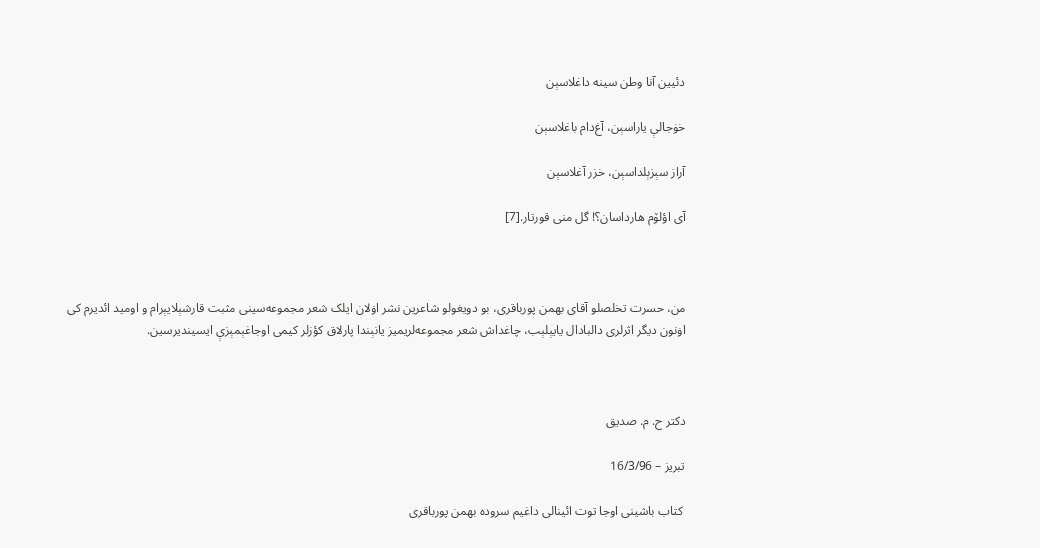دئیین آنا وطن سینه داغلاسېن

خۏجالې یاراسېن، آغ‌دام باغلاسېن

آراز سېزېلداسېن، خزر آغلاسېن

آی اؤلۆم هارداسان؟! گل منی قورتار.[7]



من، حسرت تخلصلو آقای بهمن پورباقری، بو دویغولو شاعرین نشر اۏلان ایلک شعر مجموعه‌سینی مثبت قارشېلایېرام و اومید ائدیرم کی اۏنون دیگر اثرلری دالبادال یایېلېب، چاغداش شعر مجموعه‌لریمیز یانېندا پارلاق کؤزلر کیمی اوجاغېمېزې ایسیندیرسین.



دکتر ح. م. صدیق

تبریز – 16/3/96

 کتاب باشینی اوجا توت ائینالی داغیم سروده بهمن پورباقری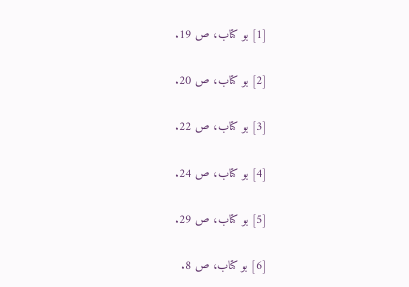[1] بو کتاب، ص 19.

[2] بو کتاب، ص 20.

[3] بو کتاب، ص 22.

[4] بو کتاب، ص 24.

[5] بو کتاب، ص 29.

[6] بو کتاب، ص 8.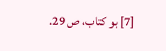[7] بو کتاب، ص 29.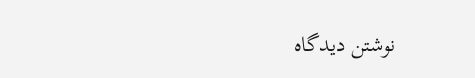نوشتن دیدگاه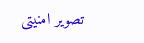تصویر امنیتی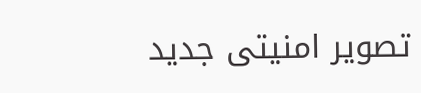تصویر امنیتی جدید